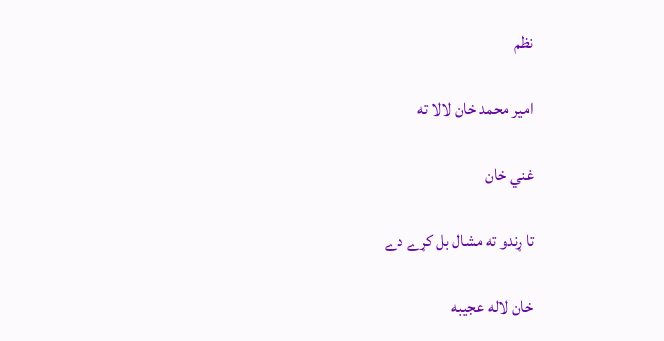نظم

امير محمد خان لالا ته

غني خان

تا ړندو ته مشال بل کړے دے

خان لاله عجيبه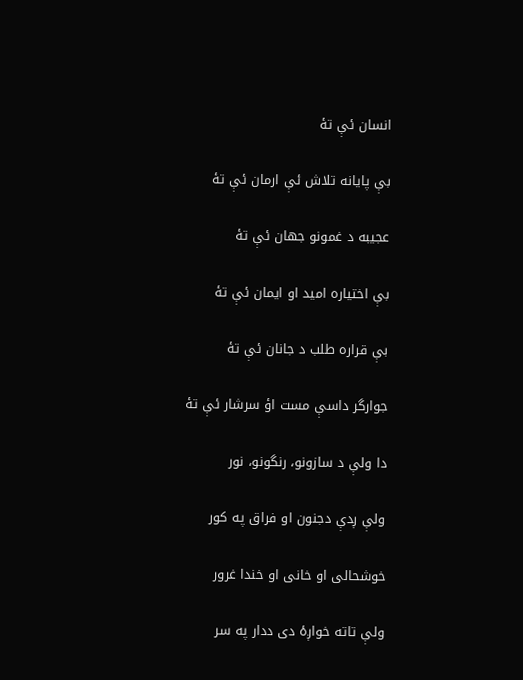انسان ئې تۀ

بې پايانه تلاش ئې ارمان ئې تۀ

عجيبه د غمونو جهان ئې تۀ

بې اختياره اميد او ايمان ئې تۀ

بې قراره طلب د جانان ئې تۀ

جوارگر داسې مست اؤ سرشار ئې تۀ

دا ولې د سازونو، رنگونو، نور

ولې ږدې دجنون او فراق په کور

خوشحالی او خانی او خندا غرور

ولې تاته خواږۀ دی ددار په سر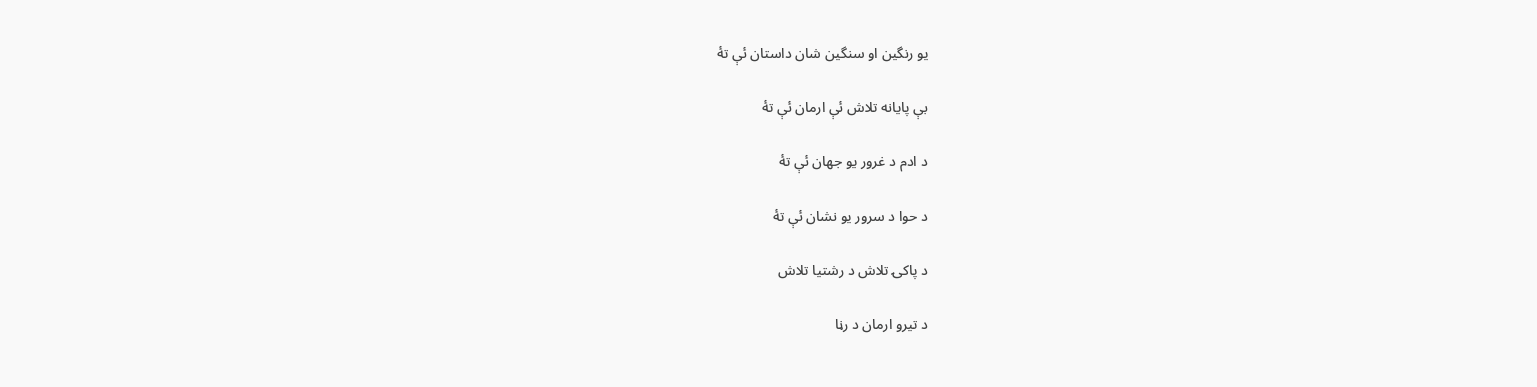يو رنگين او سنگين شان داستان ئې تۀ

بې پايانه تلاش ئې ارمان ئې تۀ

د ادم د غرور يو جهان ئې تۀ

د حوا د سرور يو نشان ئې تۀ

د پاکۍ تلاش د رشتيا تلاش

د تيرو ارمان د رڼا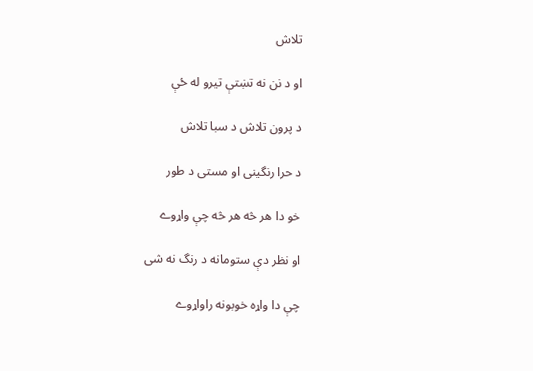تلاش

او د نن نه تښتې تيرو له ځې

د پرون تلاش د سبا تلاش

د حرا رنگينی او مستی د طور

خو دا هر څه هر څه چې واړوے

او نظر دې ستومانه د رنگ نه شی

چې دا واړه خوبونه راواړوے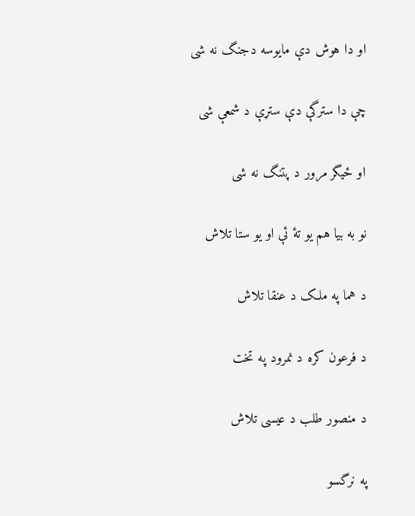او دا هوش دې مايوسه دجنگ نه شی

چې دا سترگې دې ستړې د شمعې شی

او ځيگر مرور د پتنگ نه شی

نو به بيا هم يو تۀ ئې او يو ستا تلاش

د هما په ملک د عنقا تلاش

د فرعون کره د نمرود په تخت

د منصور طلب د عيسی تلاش

په نرگسو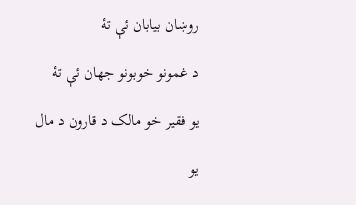روښان بيابان ئې تۀ

د غمونو خوبونو جهان ئې تۀ

يو فقير خو مالک د قارون د مال

يو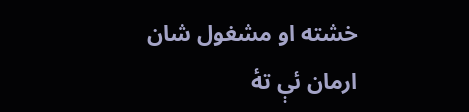خشته او مشغول شان ارمان ئې تۀ